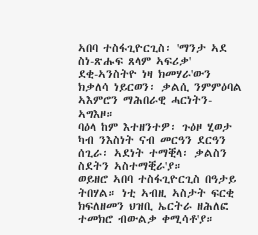ኣበባ ተስፋጊዮርጊስ፡ 'ማንታ ኣደ ስነ-ጽሑፍ ጸላም ኣፍሪቃ'
ደቂ-ኣንስትዮ ነዛ ክመሃራ'ውን ክቃለሳ ነይርወን፡ ቃልሲ ንምምዕባል ኣእምሮን ማሕበራዊ ሓርነትን- ኣግእዞ።
ባዕላ ከም እተዘንተዎ፡ ጉዕዞ ሂወታ ካብ ንእስነት ናብ መርዓን ደርዓን ሰጊራ፡ ኣደነት ተማቒላ፡ ቃልስን ስደትን ኣስተማቒራ'ያ።
ወይዘሮ ኣበባ ተስፋጊዮርጊስ በዓታይ ትበሃል። ነቲ ኣብዚ ኣስታት ፍርቂ ክፍለዘመን ህዝቢ ኤርትራ ዘሕለፎ ተመክሮ ብውልቃ ቀሚሳቶ'ያ።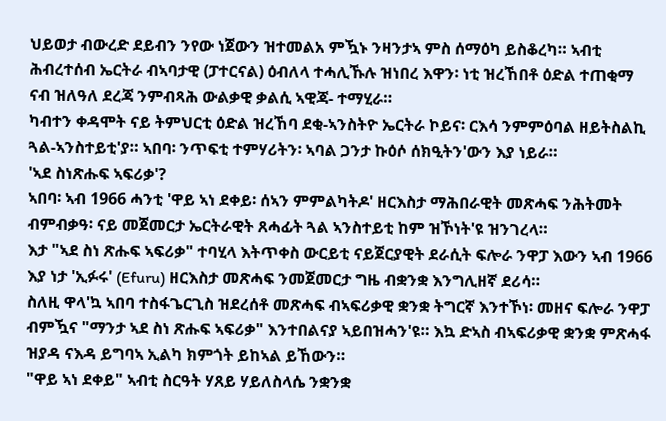ህይወታ ብውረድ ደይብን ንየው ነጀውን ዝተመልአ ምዃኑ ንዛንታኣ ምስ ሰማዕካ ይስቆረካ። ኣብቲ ሕብረተሰብ ኤርትራ ብኣባታዊ (ፓተርናል) ዕብለላ ተሓሊኹሉ ዝነበረ እዋን፡ ነቲ ዝረኸበቶ ዕድል ተጠቂማ ናብ ዝለዓለ ደረጃ ንምብጻሕ ውልቃዊ ቃልሲ ኣዊጃ- ተማሂራ።
ካብተን ቀዳሞት ናይ ትምህርቲ ዕድል ዝረኸባ ደቂ-ኣንስትዮ ኤርትራ ኮይና፡ ርእሳ ንምምዕባል ዘይትስልኪ ጓል-ኣንስተይቲ'ያ። ኣበባ፡ ንጥፍቲ ተምሃሪትን፡ ኣባል ጋንታ ኩዕሶ ሰክዒትን'ውን እያ ነይራ።
'ኣደ ስነጽሑፍ ኣፍሪቃ'?
ኣበባ፡ ኣብ 1966 ሓንቲ 'ዋይ ኣነ ደቀይ፡ ሰኣን ምምልካትዶ' ዘርእስታ ማሕበራዊት መጽሓፍ ንሕትመት ብምብቃዓ፡ ናይ መጀመርታ ኤርትራዊት ጸሓፊት ጓል ኣንስተይቲ ከም ዝኾነት'ዩ ዝንገረላ።
እታ "ኣደ ስነ ጽሑፍ ኣፍሪቃ" ተባሂላ እትጥቀስ ውርይቲ ናይጀርያዊት ደራሲት ፍሎራ ንዋፓ እውን ኣብ 1966 እያ ነታ 'ኢፉሩ' (Efuru) ዘርእስታ መጽሓፍ ንመጀመርታ ግዜ ብቋንቋ እንግሊዘኛ ደሪሳ።
ስለዚ ዋላ'ኳ ኣበባ ተስፋጌርጊስ ዝደረሰቶ መጽሓፍ ብኣፍሪቃዊ ቋንቋ ትግርኛ እንተኾነ፡ መዘና ፍሎራ ንዋፓ ብምዃና "ማንታ ኣደ ስነ ጽሑፍ ኣፍሪቃ" እንተበልናያ ኣይበዝሓን'ዩ። እኳ ድኣስ ብኣፍሪቃዊ ቋንቋ ምጽሓፋ ዝያዳ ናእዳ ይግባኣ ኢልካ ክምጎት ይከኣል ይኸውን።
"ዋይ ኣነ ደቀይ" ኣብቲ ስርዓት ሃጸይ ሃይለስላሴ ንቋንቋ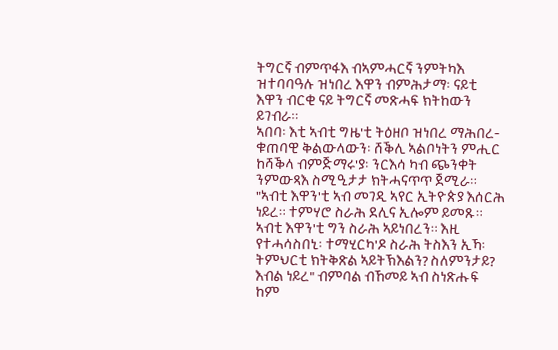ትግርኛ ብምጥፋእ ብኣምሓርኛ ንምትካእ ዝተባባዓሉ ዝነበረ እዋን ብምሕታማ፡ ናይቲ እዋን ብርቂ ናይ ትግርኛ መጽሓፍ ክትከውን ይገብራ።
ኣበባ፡ እቲ ኣብቲ ግዜ'ቲ ትዕዘቦ ዝነበረ ማሕበረ-ቁጠባዊ ቅልውላውን፡ ሸቕሊ ኣልቦነትን ምሒር ከሻቕላ ብምጅማሩ'ያ፡ ንርእሳ ካብ ጭንቀት ንምውጻእ ስሚዒታታ ክትሓናጥጥ ጀሚራ።
"ኣብቲ እዋን'ቲ ኣብ መገዲ ኣየር ኢትዮጵያ እሰርሕ ነይረ። ተምሃሮ ስራሕ ደሊና ኢሎም ይመጹ። ኣብቲ እዋን'ቲ ግን ስራሕ ኣይነበረን። እዚ የተሓሳስበኒ፡ ተማሂርካ'ዶ ስራሕ ትስእን ኢኻ፡ ትምህርቲ ክትቅጽል ኣይትኽእልን? ስለምንታይ? እብል ነይረ" ብምባል ብኸመይ ኣብ ስነጽሑፍ ከም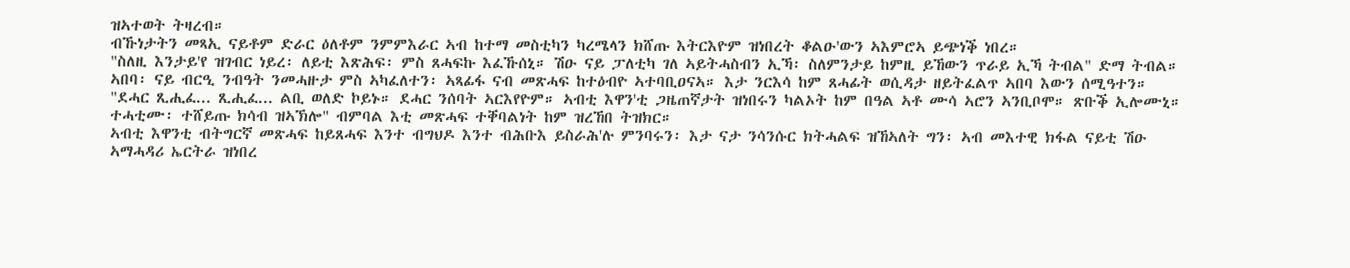ዝኣተወት ትዛረብ።
ብኹነታትን መጻኢ ናይቶም ድራር ዕለቶም ንምምእራር ኣብ ከተማ መስቲካን ካረሜላን ክሸጡ እትርእዮም ዝነበረት ቆልዑ'ውን ኣእምሮኣ ይጭነቕ ነበረ።
"ስለዚ እንታይ'የ ዝገብር ነይረ፡ ለይቲ እጽሕፍ፡ ምስ ጸሓፍኩ እፈኹሰኒ። ሽዑ ናይ ፓለቲካ ገለ ኣይትሓስብን ኢኻ፡ ስለምንታይ ከምዚ ይኸውን ጥራይ ኢኻ ትብል" ድማ ትብል።
ኣበባ፡ ናይ ብርዒ ንብዓት ንመሓዙታ ምስ ኣካፈለተን፡ ኣጻፊፋ ናብ መጽሓፍ ከተዕብዮ ኣተባቢዐናኣ። እታ ንርእሳ ከም ጸሓፊት ወሲዳታ ዘይትፈልጥ ኣበባ እውን ሰሚዓተን።
"ደሓር ጺሒፈ... ጺሒፈ... ልቢ ወለድ ኮይኑ። ደሓር ንሰባት ኣርእየዮም። ኣብቲ እዋን'ቲ ጋዜጠኛታት ዝነበሩን ካልኦት ከም በዓል ኣቶ ሙሳ ኣሮን ኣንቢቦሞ። ጽቡቕ ኢሎሙኒ። ተሓቲሙ፡ ተሸይጡ ክሳብ ዝኣኽሎ" ብምባል እቲ መጽሓፍ ተቐባልነት ከም ዝረኸበ ትዝክር።
ኣብቲ እዋንቲ ብትግርኛ መጽሓፍ ከይጸሓፍ እንተ ብግህዶ እንተ ብሕቡእ ይስራሕ'ሉ ምንባሩን፡ እታ ናታ ንሳንሱር ክትሓልፍ ዝኸኣለት ግን፡ ኣብ መእተዊ ክፋል ናይቲ ሽዑ ኣማሓዳሪ ኤርትራ ዝነበረ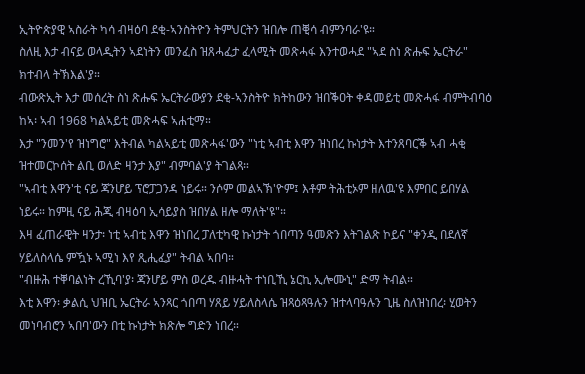ኢትዮጵያዊ ኣስራት ካሳ ብዛዕባ ደቂ-ኣንስትዮን ትምህርትን ዝበሎ ጠቒሳ ብምንባራ'ዩ።
ስለዚ እታ ብናይ ወላዲትን ኣደነትን መንፈስ ዝጸሓፈታ ፈላሚት መጽሓፋ እንተወሓደ "ኣደ ስነ ጽሑፍ ኤርትራ" ክተብላ ትኽእል'ያ።
ብውጽኢት እታ መሰረት ስነ ጽሑፍ ኤርትራውያን ደቂ-ኣንስትዮ ክትከውን ዝበቕዐት ቀዳመይቲ መጽሓፋ ብምትብባዕ ከኣ፡ ኣብ 1968 ካልኣይቲ መጽሓፍ ኣሐቲማ።
እታ "ንመን'የ ዝነግሮ" እትብል ካልኣይቲ መጽሓፋ'ውን "ነቲ ኣብቲ እዋን ዝነበረ ኩነታት እተንጸባርቕ ኣብ ሓቂ ዝተመርኮሰት ልቢ ወለድ ዛንታ እያ" ብምባል'ያ ትገልጻ።
"ኣብቲ እዋን'ቲ ናይ ጃንሆይ ፕሮፓጋንዳ ነይሩ። ንሶም መልኣኽ'ዮም፤ እቶም ትሕቲኦም ዘለዉ'ዩ እምበር ይበሃል ነይሩ። ከምዚ ናይ ሕጂ ብዛዕባ ኢሳይያስ ዝበሃል ዘሎ ማለት'ዩ"።
እዛ ፈጠራዊት ዛንታ፡ ነቲ ኣብቲ እዋን ዝነበረ ፓለቲካዊ ኩነታት ጎበጣን ዓመጽን እትገልጽ ኮይና "ቀንዲ በደለኛ ሃይለስላሴ ምዃኑ ኣሚነ እየ ጺሒፈያ" ትብል ኣበባ።
"ብዙሕ ተቐባልነት ረኺባ'ያ፡ ጃንሆይ ምስ ወረዱ ብዙሓት ተነቢኺ ኔርኪ ኢሎሙኒ" ድማ ትብል።
እቲ እዋን፡ ቃልሲ ህዝቢ ኤርትራ ኣንጻር ጎበጣ ሃጸይ ሃይለስላሴ ዝጻዕጻዓሉን ዝተላባዓሉን ጊዜ ስለዝነበረ፡ ሂወትን መነባብሮን ኣበባ'ውን በቲ ኩነታት ክጽሎ ግድን ነበረ።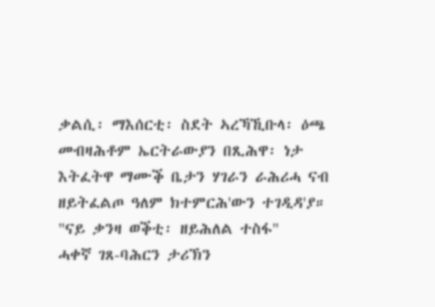ቃልሲ፡ ማእሰርቲ፡ ስደት ኣረኻኺቡላ፡ ዕጫ መብዛሕቶም ኤርትራውያን በጺሕዋ፡ ነታ እትፈትዋ ማሙቕ ቤታን ሃገራን ራሕሪሓ ናብ ዘይትፈልጦ ዓለም ክተምርሕ'ውን ተገዲዳ'ያ።
"ናይ ቃንዛ ወቕቲ፡ ዘይሕለል ተስፋ"
ሓቀኛ ገጸ-ባሕርን ታሪኽን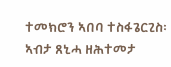ተመክሮን ኣበባ ተስፋጌርጊስ፡ ኣብታ ጸኒሓ ዘሕተመታ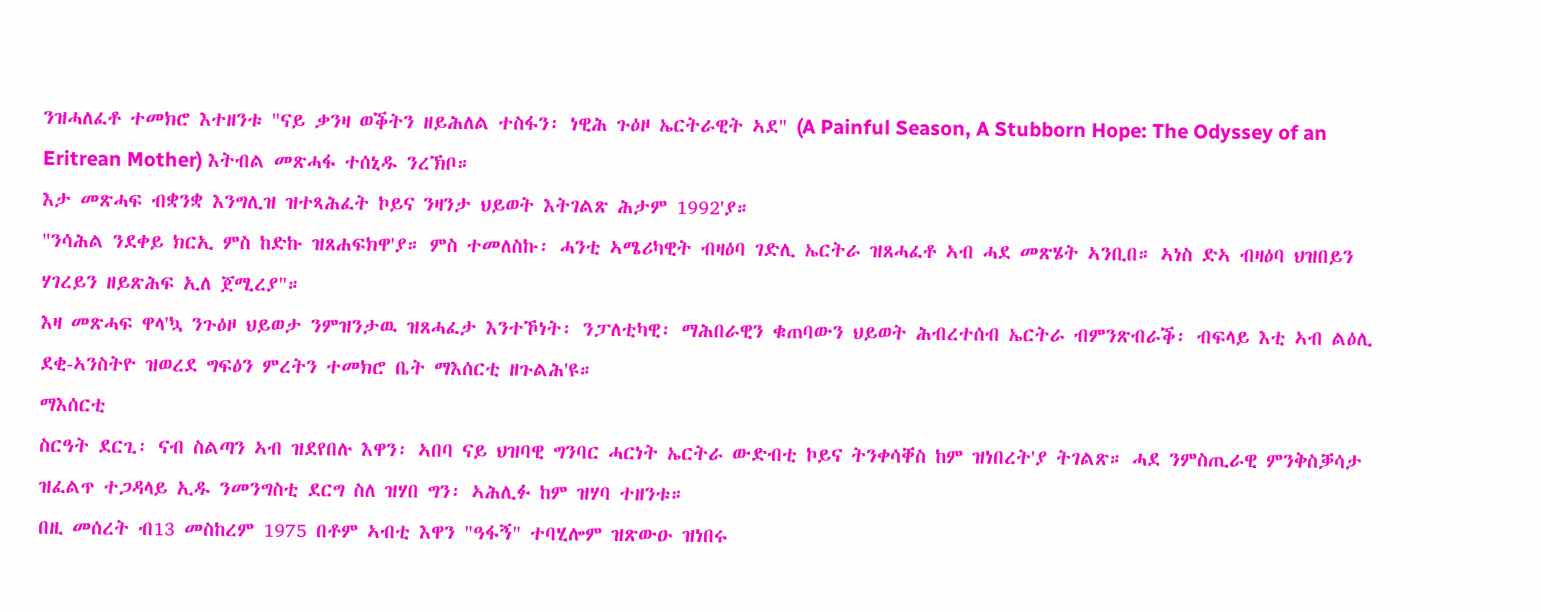ንዝሓለፈቶ ተመክሮ እተዘንቱ "ናይ ቃንዛ ወቕትን ዘይሕለል ተስፋን፡ ነዊሕ ጉዕዞ ኤርትራዊት ኣደ" (A Painful Season, A Stubborn Hope: The Odyssey of an Eritrean Mother) እትብል መጽሓፋ ተሰኒዱ ንረኽቦ።
እታ መጽሓፍ ብቋንቋ እንግሊዝ ዝተጻሕፈት ኮይና ንዛንታ ህይወት እትገልጽ ሕታም 1992'ያ።
"ንሳሕል ንደቀይ ክርኢ ምስ ከድኩ ዝጸሐፍክዋ'ያ። ምስ ተመለስኩ፡ ሓንቲ ኣሜሪካዊት ብዛዕባ ገድሊ ኤርትራ ዝጸሓፈቶ ኣብ ሓደ መጽሄት ኣንቢበ። ኣነስ ድኣ ብዛዕባ ህዝበይን ሃገረይን ዘይጽሕፍ ኢለ ጀሚረያ"።
እዛ መጽሓፍ ዋላ'ኳ ንጉዕዞ ህይወታ ንምዝንታዉ ዝጸሓፈታ እንተኾነት፡ ንፓለቲካዊ፡ ማሕበራዊን ቁጠባውን ህይወት ሕብረተሰብ ኤርትራ ብምንጽብራቕ፡ ብፍላይ እቲ ኣብ ልዕሊ ደቂ-ኣንስትዮ ዝወረደ ግፍዕን ምረትን ተመክሮ ቤት ማእሰርቲ ዘጉልሕ'ዩ።
ማእሰርቲ
ስርዓት ደርጊ፡ ናብ ስልጣን ኣብ ዝደየበሉ እዋን፡ ኣበባ ናይ ህዝባዊ ግንባር ሓርነት ኤርትራ ውድብቲ ኮይና ትንቀሳቐስ ከም ዝነበረት'ያ ትገልጽ። ሓደ ንምስጢራዊ ምንቅስቓሳታ ዝፈልጥ ተጋዳላይ ኢዱ ንመንግስቲ ደርግ ስለ ዝሃበ ግን፡ ኣሕሊፉ ከም ዝሃባ ተዘንቱ።
በዚ መሰረት ብ13 መስከረም 1975 በቶም ኣብቲ እዋን "ዓፋኝ" ተባሂሎም ዝጽውዑ ዝነበሩ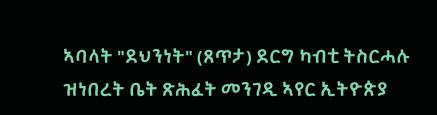ኣባላት "ደህንነት" (ጸጥታ) ደርግ ካብቲ ትስርሓሉ ዝነበረት ቤት ጽሕፈት መንገዲ ኣየር ኢትዮጵያ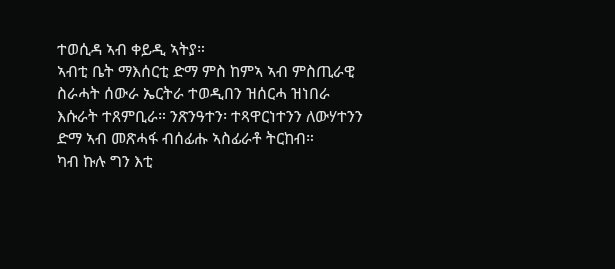ተወሲዳ ኣብ ቀይዲ ኣትያ።
ኣብቲ ቤት ማእሰርቲ ድማ ምስ ከምኣ ኣብ ምስጢራዊ ስራሓት ሰውራ ኤርትራ ተወዲበን ዝሰርሓ ዝነበራ እሱራት ተጸምቢራ። ንጽንዓተን፡ ተጻዋርነተንን ለውሃተንን ድማ ኣብ መጽሓፋ ብሰፊሑ ኣስፊራቶ ትርከብ።
ካብ ኩሉ ግን እቲ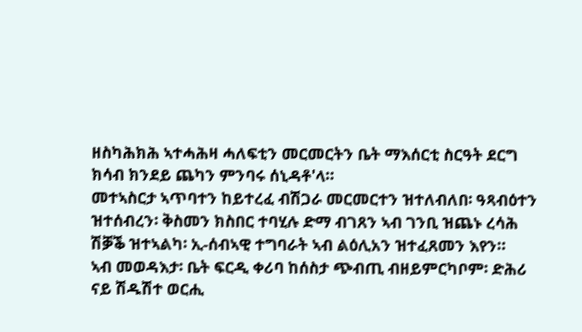ዘስካሕክሕ ኣተሓሕዛ ሓለፍቲን መርመርትን ቤት ማእሰርቲ ስርዓት ደርግ ክሳብ ክንደይ ጨካን ምንባሩ ሰኒዳቶ'ላ።
መተኣስርታ ኣጥባተን ከይተረፈ ብሽጋራ መርመርተን ዝተለብለበ፡ ዓጻብዕተን ዝተሰብረን፡ ቅስመን ክስበር ተባሂሉ ድማ ብገጸን ኣብ ገንቢ ዝጨኑ ረሳሕ ሽቓቕ ዝተኣልካ፡ ኢ-ሰብኣዊ ተግባራት ኣብ ልዕሊአን ዝተፈጸመን እየን።
ኣብ መወዳእታ፡ ቤት ፍርዲ ቀሪባ ከሰስታ ጭብጢ ብዘይምርካቦም፡ ድሕሪ ናይ ሽዱሽተ ወርሒ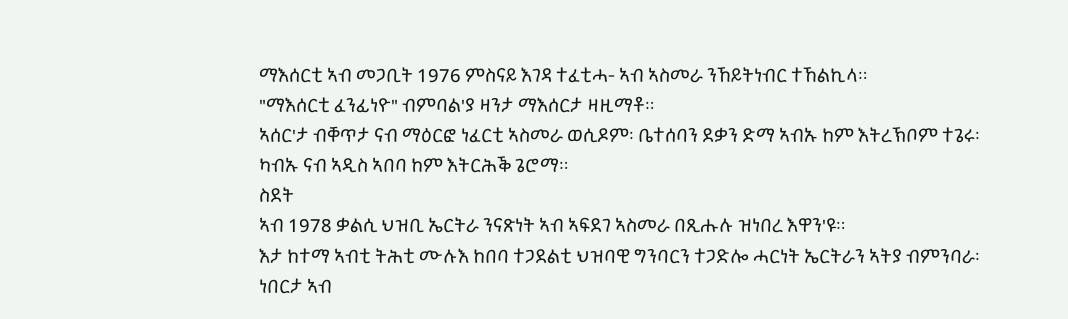ማእሰርቲ ኣብ መጋቢት 1976 ምስናይ እገዳ ተፈቲሓ- ኣብ ኣስመራ ንኸይትነብር ተኸልኪላ።
"ማእሰርቲ ፈንፊነዮ" ብምባል'ያ ዛንታ ማእሰርታ ዛዚማቶ።
ኣሰር'ታ ብቐጥታ ናብ ማዕርፎ ነፈርቲ ኣስመራ ወሲዶም፡ ቤተሰባን ደቃን ድማ ኣብኡ ከም እትረኽቦም ተጌሩ፡ ካብኡ ናብ ኣዲስ ኣበባ ከም እትርሕቕ ጌሮማ።
ስደት
ኣብ 1978 ቃልሲ ህዝቢ ኤርትራ ንናጽነት ኣብ ኣፍደገ ኣስመራ በጺሑሉ ዝነበረ እዋን'ዩ።
እታ ከተማ ኣብቲ ትሕቲ ሙሉእ ከበባ ተጋደልቲ ህዝባዊ ግንባርን ተጋድሎ ሓርነት ኤርትራን ኣትያ ብምንባራ፡ ነበርታ ኣብ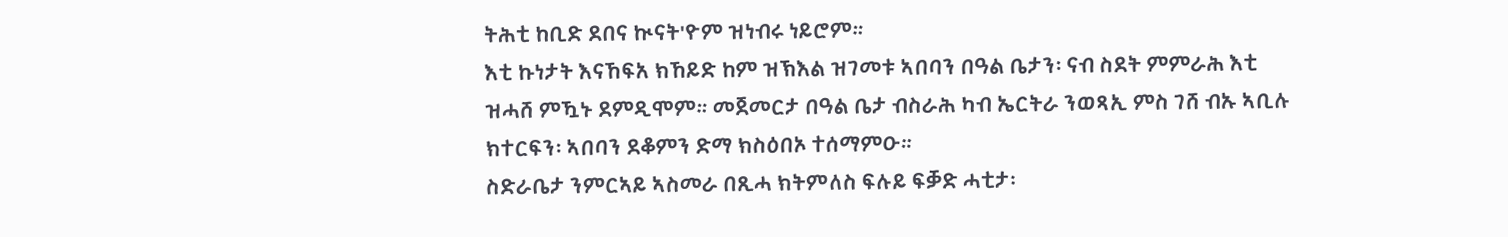ትሕቲ ከቢድ ደበና ኲናት'ዮም ዝነብሩ ነይሮም።
እቲ ኩነታት እናኸፍአ ክኸይድ ከም ዝኽእል ዝገመቱ ኣበባን በዓል ቤታን፡ ናብ ስደት ምምራሕ እቲ ዝሓሸ ምዃኑ ደምዲሞም። መጀመርታ በዓል ቤታ ብስራሕ ካብ ኤርትራ ንወጻኢ ምስ ገሸ ብኡ ኣቢሉ ክተርፍን፡ ኣበባን ደቆምን ድማ ክስዕበኦ ተሰማምዑ።
ስድራቤታ ንምርኣይ ኣስመራ በጺሓ ክትምለስ ፍሉይ ፍቓድ ሓቲታ፡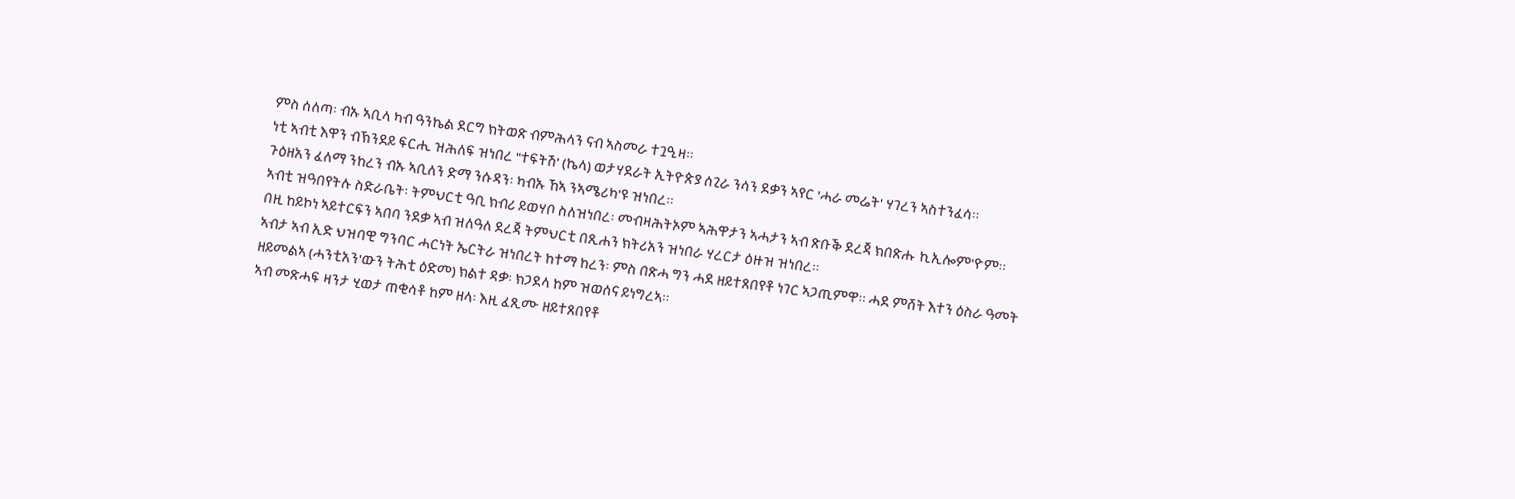ምስ ሰለጣ፡ ብኡ ኣቢላ ካብ ዓንኬል ደርግ ክትወጽ ብምሕላን ናብ ኣስመራ ተጓዒዛ።
ነቲ ኣብቲ እዋን ብኽንደይ ፍርሒ ዝሕለፍ ዝነበረ "ተፍትሽ' (ኬላ) ወታሃደራት ኢትዮጵያ ሰጊራ ንሳን ደቃን ኣየር 'ሓራ መሬት' ሃገረን ኣስተንፈሳ።
ጉዕዘአን ፈለማ ንከረን ብኡ ኣቢለን ድማ ንሱዳን፡ ካብኡ ኸኣ ንኣሜሪካ'ዩ ዝነበረ።
ኣብቲ ዝዓበየትሉ ስድራቤት፡ ትምህርቲ ዓቢ ክብሪ ይወሃቦ ስለዝነበረ፡ መብዛሕትኦም ኣሕዋታን ኣሓታን ኣብ ጽቡቕ ደረጃ ክበጽሑ ኪኢሎም'ዮም።
በዚ ከይኮነ ኣይተርፍን ኣበባ ንደቃ ኣብ ዝለዓለ ደረጃ ትምህርቲ በጺሐን ክትሪአን ዝነበራ ሃረርታ ዕዙዝ ዝነበረ።
ኣብታ ኣብ ኢድ ህዝባዊ ግንባር ሓርነት ኤርትራ ዝነበረት ከተማ ከረን፡ ምስ በጽሓ ግን ሓደ ዘይተጸበየቶ ነገር ኣጋጢምዋ። ሓደ ምሸት እተን ዕስራ ዓመት ዘይመልኣ (ሓንቲአን'ውን ትሕቲ ዕድመ) ክልተ ዳቃ፡ ክጋደላ ከም ዝወሰና ይነግረኣ።
ኣብ መጽሓፍ ዛንታ ሂወታ ጠቂሳቶ ከም ዘላ፡ እዚ ፈጺሙ ዘይተጸበየቶ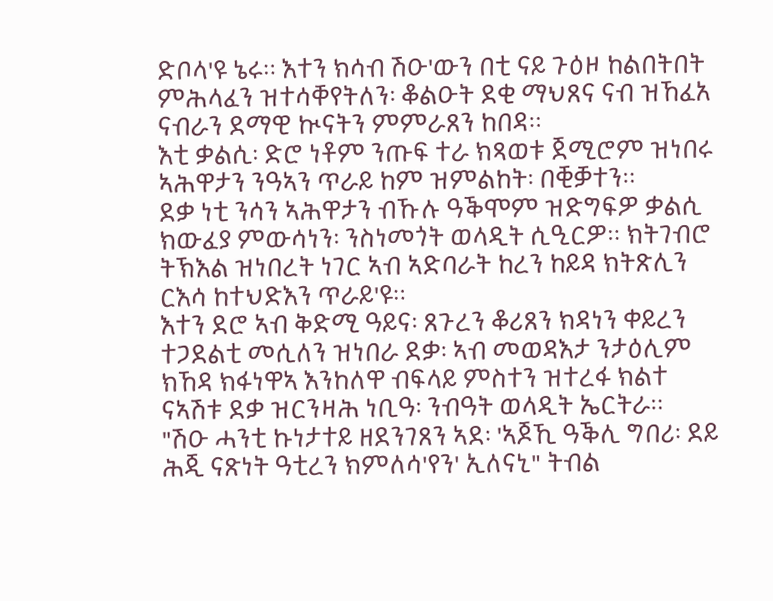ድቦላ'ዩ ኔሩ። እተን ክሳብ ሽዑ'ውን በቲ ናይ ጉዕዞ ከልበትበት ምሕላፈን ዝተሳቐየትለን፡ ቆልዑት ደቂ ማህጸና ናብ ዝኸፈአ ናብራን ደማዊ ኲናትን ምምራጸን ከበዳ።
እቲ ቃልሲ፡ ድሮ ነቶም ንጡፍ ተራ ክጻወቱ ጀሚሮም ዝነበሩ ኣሕዋታን ንዓኣን ጥራይ ከም ዝምልከት፡ በቒቓተን።
ደቃ ነቲ ንሳን ኣሕዋታን ብኹሉ ዓቕሞም ዝድግፍዎ ቃልሲ ክውፈያ ምውሳነን፡ ንስነመጎት ወላዲት ሲዒርዎ። ክትገብሮ ትኽእል ዝነበረት ነገር ኣብ ኣድባራት ከረን ከይዳ ክትጽሊን ርእሳ ከተህድእን ጥራይ'ዩ።
እተን ደሮ ኣብ ቅድሚ ዓይና፡ ጸጉረን ቆሪጸን ክዳነን ቀይረን ተጋደልቲ መሲለን ዝነበራ ደቃ፡ ኣብ መወዳእታ ንታዕሊም ክኸዳ ክፋነዋኣ እንከለዋ ብፍላይ ምስተን ዝተረፋ ክልተ ናኣሽቱ ደቃ ዝርንዛሕ ነቢዓ፡ ንብዓት ወላዲት ኤርትራ።
"ሽዑ ሓንቲ ኩነታተይ ዘደንገጸን ኣደ፡ 'ኣጆኺ ዓቕሊ ግበሪ፡ ደይ ሕጂ ናጽነት ዓቲረን ክምለሳ'የን' ኢለናኒ" ትብል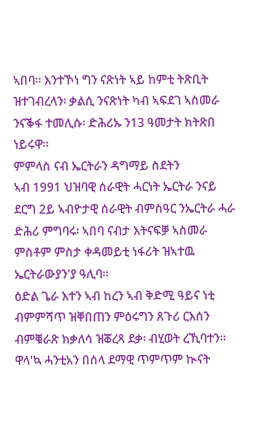ኣበባ። እንተኾነ ግን ናጽነት ኣይ ከምቲ ትጽቢት ዝተገብረላን፡ ቃልሲ ንናጽነት ካብ ኣፍደገ ኣስመራ ንናቕፋ ተመሊሱ፡ ድሕሪኡ ን13 ዓመታት ክትጽበ ነይሩዋ።
ምምላስ ናብ ኤርትራን ዳግማይ ስደትን
ኣብ 1991 ህዝባዊ ሰራዊት ሓርነት ኤርትራ ንናይ ደርግ 2ይ ኣብዮታዊ ሰራዊት ብምስዓር ንኤርትራ ሓራ ድሕሪ ምግባሩ፡ ኣበባ ናብታ እትናፍቓ ኣስመራ ምስቶም ምስታ ቀዳመይቲ ነፋሪት ዝኣተዉ ኤርትራውያን'ያ ዓሊባ።
ዕድል ጌራ እተን ኣብ ከረን ኣብ ቅድሚ ዓይና ነቲ ብምምሻጥ ዝቐበጠን ምዕሩግን ጸጉሪ ርእሰን ብምቑራጽ ክቃለሳ ዝቖረጻ ደቃ፡ ብሂወት ረኺባተን።
ዋላ'ኳ ሓንቲአን በሰላ ደማዊ ጥምጥም ኲናት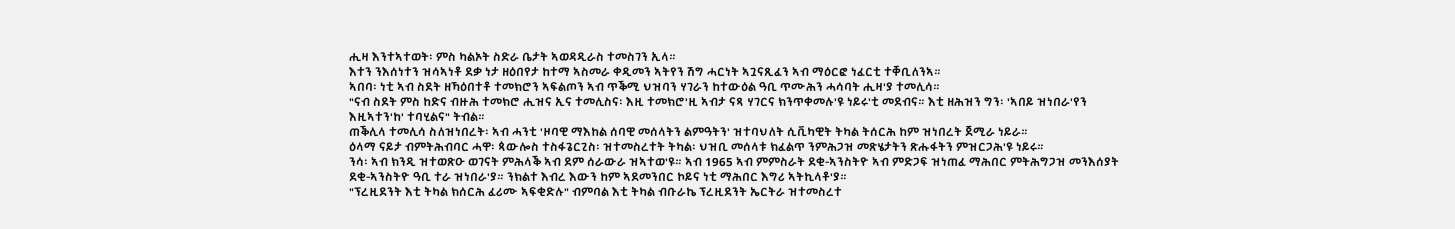ሒዛ እንተኣተወት፡ ምስ ካልኦት ስድራ ቤታት ኣወዳዲራስ ተመስገን ኢላ።
እተን ንእሰነተን ዝሳኣነቶ ደቃ ነታ ዘዕበየታ ከተማ ኣስመራ ቀዲመን ኣትየን ሽግ ሓርነት ኣጓናጺፈን ኣብ ማዕርፎ ነፈርቲ ተቐቢለንኣ።
ኣበባ፡ ነቲ ኣብ ስደት ዘኻዕበተቶ ተመክሮን ኣፍልጦን ኣብ ጥቕሚ ህዝባን ሃገራን ከተውዕል ዓቢ ጥሙሕን ሓሳባት ሒዛ'ያ ተመሊሳ።
"ናብ ስደት ምስ ከድና ብዙሕ ተመክሮ ሒዝና ኢና ተመሊስና፡ እዚ ተመክሮ'ዚ ኣብታ ናጻ ሃገርና ክንጥቀመሉ'ዩ ነይሩ'ቲ መደብና። እቲ ዘሕዝን ግን፡ 'ኣበይ ዝነበራ'የን እዚኣተን'ከ' ተባሂልና" ትብል።
ጠቕሊላ ተመሊሳ ስለዝነበረት፡ ኣብ ሓንቲ 'ዞባዊ ማእከል ሰባዊ መሰላትን ልምዓትን' ዝተባህለት ሲቪካዊት ትካል ትሰርሕ ከም ዝነበረት ጀሚራ ነይራ።
ዕላማ ናይታ ብምትሕብባር ሓዋ፡ ጳውሎስ ተስፋጌርጊስ፡ ዝተመስረተት ትካል፡ ህዝቢ መሰላቱ ክፈልጥ ንምሕጋዝ መጽሄታትን ጽሑፋትን ምዝርጋሕ'ዩ ነይሩ።
ንሳ፡ ኣብ ክንዲ ዝተወጽዑ ወገናት ምሕላቕ ኣብ ደም ሰራውራ ዝኣተወ'ዩ። ኣብ 1965 ኣብ ምምስራት ደቂ-ኣንስትዮ ኣብ ምድጋፍ ዝነጠፈ ማሕበር ምትሕግጋዝ መንእሰያት ደቂ-ኣንስትዮ ዓቢ ተራ ዝነበራ'ያ። ንክልተ እብረ እውን ከም ኣደመንበር ኮይና ነቲ ማሕበር እግሪ ኣትኪላቶ'ያ።
"ፕረዚደንት እቲ ትካል ክሰርሕ ፈሪሙ ኣፍቂድሉ" ብምባል እቲ ትካል ብቡራኬ ፕረዚደንት ኤርትራ ዝተመስረተ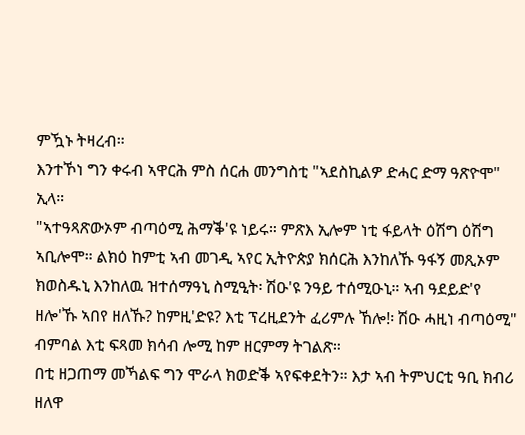ምዃኑ ትዛረብ።
እንተኾነ ግን ቀሩብ ኣዋርሕ ምስ ሰርሐ መንግስቲ "ኣደስኪልዎ ድሓር ድማ ዓጽዮሞ" ኢላ።
"ኣተዓጻጽውኦም ብጣዕሚ ሕማቕ'ዩ ነይሩ። ምጽእ ኢሎም ነቲ ፋይላት ዕሽግ ዕሽግ ኣቢሎሞ። ልክዕ ከምቲ ኣብ መገዲ ኣየር ኢትዮጵያ ክሰርሕ እንከለኹ ዓፋኝ መጺኦም ክወስዱኒ እንከለዉ ዝተሰማዓኒ ስሚዒት፡ ሽዑ'ዩ ንዓይ ተሰሚዑኒ። ኣብ ዓደይድ'የ ዘሎ'ኹ ኣበየ ዘለኹ? ከምዚ'ድዩ? እቲ ፕረዚደንት ፈሪምሉ ኸሎ!፡ ሽዑ ሓዚነ ብጣዕሚ" ብምባል እቲ ፍጻመ ክሳብ ሎሚ ከም ዘርምማ ትገልጽ።
በቲ ዘጋጠማ መኻልፍ ግን ሞራላ ክወድቕ ኣየፍቀደትን። እታ ኣብ ትምህርቲ ዓቢ ክብሪ ዘለዋ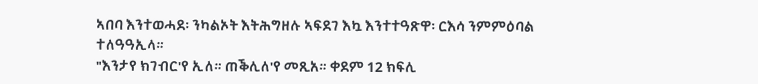ኣበባ እንተወሓደ፡ ንካልኦት እትሕግዘሉ ኣፍደገ እኳ እንተተዓጽዋ፡ ርእሳ ንምምዕባል ተለዓዓኢላ።
"እንታየ ክገብር'የ ኢለ። ጠቕሊለ'የ መጺአ። ቀደም 12 ክፍሊ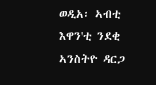ወዲአ፡ ኣብቲ እዋን'ቲ ንደቂ ኣንስትዮ ዳርጋ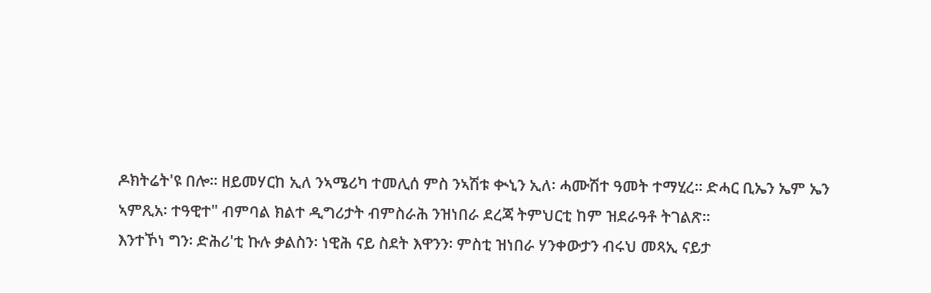ዶክትሬት'ዩ በሎ። ዘይመሃርከ ኢለ ንኣሜሪካ ተመሊሰ ምስ ንኣሽቱ ቊኒን ኢለ፡ ሓሙሽተ ዓመት ተማሂረ። ድሓር ቢኤን ኤም ኤን ኣምጺአ፡ ተዓዊተ" ብምባል ክልተ ዲግሪታት ብምስራሕ ንዝነበራ ደረጃ ትምህርቲ ከም ዝደራዓቶ ትገልጽ።
እንተኾነ ግን፡ ድሕሪ'ቲ ኩሉ ቃልስን፡ ነዊሕ ናይ ስደት እዋንን፡ ምስቲ ዝነበራ ሃንቀውታን ብሩህ መጻኢ ናይታ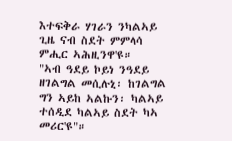እተፍቅራ ሃገራን ንካልኣይ ጊዜ ናብ ስደት ምምላሳ ምሒር ኣሕዚንዋ'ዩ።
"ኣብ ዓደይ ኮይነ ንዓደይ ዘገልግል መሲሉኒ፡ ከገልግል ግን ኣይከ ኣልኩን፡ ካልኣይ ተሰዲደ ካልኣይ ስደት ካኣ መሪር'ዩ"።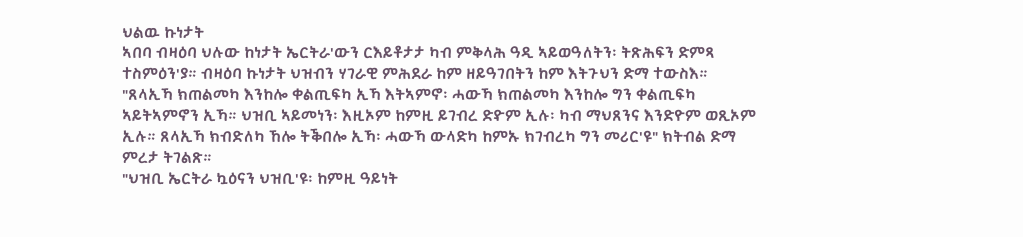ህልዉ ኩነታት
ኣበባ ብዛዕባ ህሉው ከነታት ኤርትራ'ውን ርእይቶታታ ካብ ምቅላሕ ዓዲ ኣይወዓለትን፡ ትጽሕፍን ድምጻ ተስምዕን'ያ። ብዛዕባ ኩነታት ህዝብን ሃገራዊ ምሕደራ ከም ዘይዓገበትን ከም እትጉህን ድማ ተውስእ።
"ጸላኢኻ ክጠልመካ እንከሎ ቀልጢፍካ ኢኻ እትኣምኖ፡ ሓውኻ ክጠልመካ እንከሎ ግን ቀልጢፍካ ኣይትኣምኖን ኢኻ። ህዝቢ ኣይመነን፡ እዚኦም ከምዚ ይገብረ ድዯም ኢሉ፡ ካብ ማህጸንና እንድዮም ወጺኦም ኢሉ። ጸላኢኻ ክብድለካ ኸሎ ትቕበሎ ኢኻ፡ ሓውኻ ውላድካ ከምኡ ክገብረካ ግን መሪር'ዩ" ክትብል ድማ ምረታ ትገልጽ።
"ህዝቢ ኤርትራ ኳዕናን ህዝቢ'ዩ፡ ከምዚ ዓይነት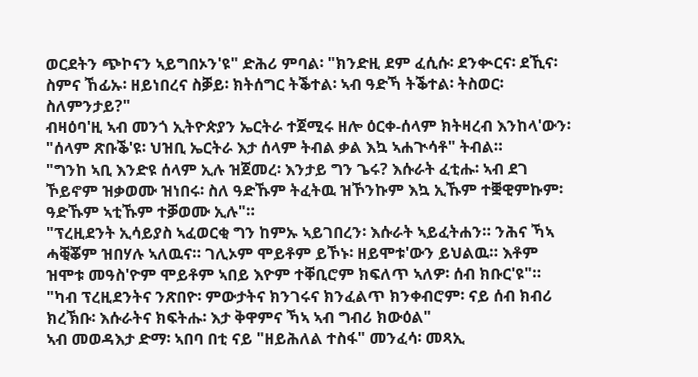ወርደትን ጭኮናን ኣይግበኦን'ዩ" ድሕሪ ምባል፡ "ክንድዚ ደም ፈሲሱ፡ ደንቊርና፡ ደኺና፡ ስምና ኸፊኡ፡ ዘይነበረና ስቓይ፡ ክትሰግር ትቕተል፡ ኣብ ዓድኻ ትቕተል፡ ትስወር፡ ስለምንታይ?"
ብዛዕባ'ዚ ኣብ መንጎ ኢትዮጵያን ኤርትራ ተጀሚሩ ዘሎ ዕርቀ-ሰላም ክትዛረብ እንከላ'ውን፡ "ሰላም ጽቡቕ'ዩ፡ ህዝቢ ኤርትራ እታ ሰላም ትብል ቃል እኳ ኣሐጒሳቶ" ትብል።
"ግንከ ኣቢ እንድዩ ሰላም ኢሉ ዝጀመረ፡ እንታይ ግን ጌሩ? እሱራት ፈቲሑ፡ ኣብ ደገ ኾይኖም ዝቃወሙ ዝነበሩ፡ ስለ ዓድኹም ትፈትዉ ዝኾንኩም እኳ ኢኹም ተቛዊምኩም፡ ዓድኹም ኣቲኹም ተቓወሙ ኢሉ"።
"ፕረዚደንት ኢሳይያስ ኣፈወርቂ ግን ከምኡ ኣይገበረን፡ እሱራት ኣይፈትሐን። ንሕና ኻኣ ሓቒቖም ዝበሃሉ ኣለዉና። ገሊኦም ሞይቶም ይኾኑ፡ ዘይሞቱ'ውን ይህልዉ። እቶም ዝሞቱ መዓስ'ዮም ሞይቶም ኣበይ እዮም ተቐቢሮም ክፍለጥ ኣለዎ፡ ሰብ ክቡር'ዩ"።
"ካብ ፕረዚደንትና ንጽበዮ፡ ምውታትና ክንገሩና ክንፈልጥ ክንቀብሮም፡ ናይ ሰብ ክብሪ ክረኽቡ፡ እሱራትና ክፍትሑ፡ እታ ቅዋምና ኻኣ ኣብ ግብሪ ክውዕል"
ኣብ መወዳእታ ድማ፡ ኣበባ በቲ ናይ "ዘይሕለል ተስፋ" መንፈሳ፡ መጻኢ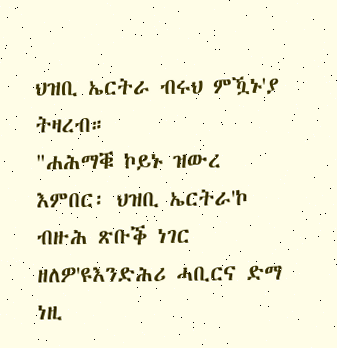ህዝቢ ኤርትራ ብሩህ ምዃኑ'ያ ትዛረብ።
"ሐሕማቑ ኮይኑ ዝውረ እምበር፡ ህዝቢ ኤርትራ'ኮ ብዙሕ ጽቡቕ ነገር ዘለዎ'ዩእንድሕሪ ሓቢርና ድማ ነዚ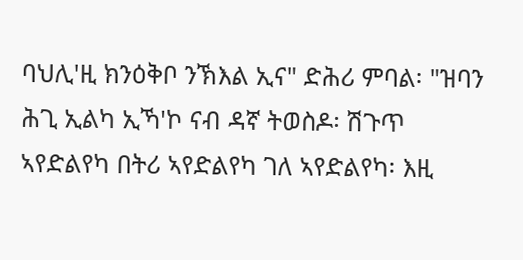ባህሊ'ዚ ክንዕቅቦ ንኽእል ኢና" ድሕሪ ምባል፡ "ዝባን ሕጊ ኢልካ ኢኻ'ኮ ናብ ዳኛ ትወስዶ፡ ሽጉጥ ኣየድልየካ በትሪ ኣየድልየካ ገለ ኣየድልየካ፡ እዚ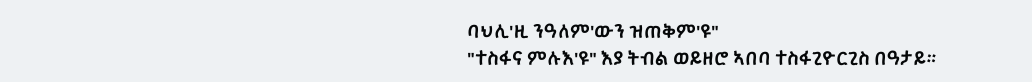ባህሊ'ዚ ንዓለም'ውን ዝጠቅም'ዩ"
"ተስፋና ምሉእ'ዩ" እያ ትብል ወይዘሮ ኣበባ ተስፋጊዮርጊስ በዓታይ።